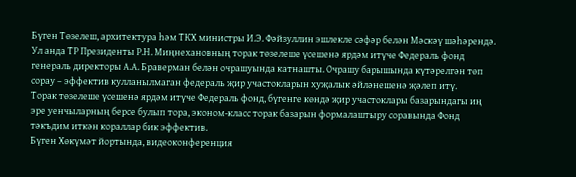Бүген Төзелеш, архитектура һәм ТКХ министры И.Э. Фәйзуллин эшлекле сәфәр белән Мәскәү шәһәрендә. Ул анда ТР Президенты Р.Н. Миңнехановның торак төзелеше үсешенә ярдәм итүче Федераль фонд генераль директоры А.А. Браверман белән очрашуында катнашты. Очрашу барышында күтәрелгән төп сорау – эффектив кулланылмаган федераль җир участокларын хуҗалык әйләнешенә җәлеп итү.
Торак төзелеше үсешенә ярдәм итүче Федераль фонд, бүгенге көндә җир участоклары базарындагы иң эре уенчыларның берсе булып тора, эконом-класс торак базарын формалаштыру соравында Фонд тәкъдим иткән кораллар бик эффектив.
Бүген Хөкүмәт йортында, видеоконференция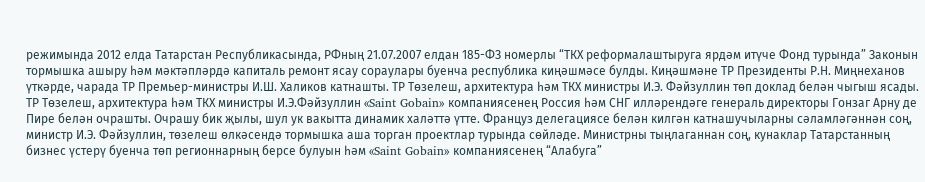режимында 2012 елда Татарстан Республикасында, РФның 21.07.2007 елдан 185-ФЗ номерлы “ТКХ реформалаштыруга ярдәм итүче Фонд турында” Законын тормышка ашыру һәм мәктәпләрдә капиталь ремонт ясау сораулары буенча республика киңәшмәсе булды. Киңәшмәне ТР Президенты Р.Н. Миңнеханов үткәрде, чарада ТР Премьер-министры И.Ш. Халиков катнашты. ТР Төзелеш, архитектура һәм ТКХ министры И.Э. Фәйзуллин төп доклад белән чыгыш ясады.
ТР Төзелеш, архитектура һәм ТКХ министры И.Э.Фәйзуллин «Saint Gobain» компаниясенең Россия һәм СНГ илләрендәге генераль директоры Гонзаг Арну де Пире белән очрашты. Очрашу бик җылы, шул ук вакытта динамик халәттә үтте. Француз делегациясе белән килгән катнашучыларны сәламләгәннән соң, министр И.Э. Фәйзуллин, төзелеш өлкәсендә тормышка аша торган проектлар турында сөйләде. Министрны тыңлаганнан соң, кунаклар Татарстанның бизнес үстерү буенча төп регионнарның берсе булуын һәм «Saint Gobain» компаниясенең “Алабуга”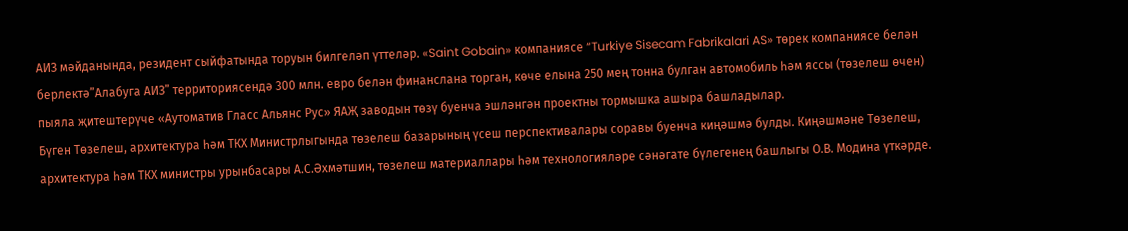АИЗ мәйданында, резидент сыйфатында торуын билгеләп үттеләр. «Saint Gobain» компаниясе “Turkiye Sisecam Fabrikalari AS» төрек компаниясе белән берлектә”Алабуга АИЗ” территориясендә 300 млн. евро белән финанслана торган, көче елына 250 мең тонна булган автомобиль һәм яссы (төзелеш өчен) пыяла җитештерүче «Аутоматив Гласс Альянс Рус» ЯАҖ заводын төзү буенча эшләнгән проектны тормышка ашыра башладылар.
Бүген Төзелеш, архитектура һәм ТКХ Министрлыгында төзелеш базарының үсеш перспективалары соравы буенча киңәшмә булды. Киңәшмәне Төзелеш, архитектура һәм ТКХ министры урынбасары А.С.Әхмәтшин, төзелеш материаллары һәм технологияләре сәнәгате бүлегенең башлыгы О.В. Модина үткәрде.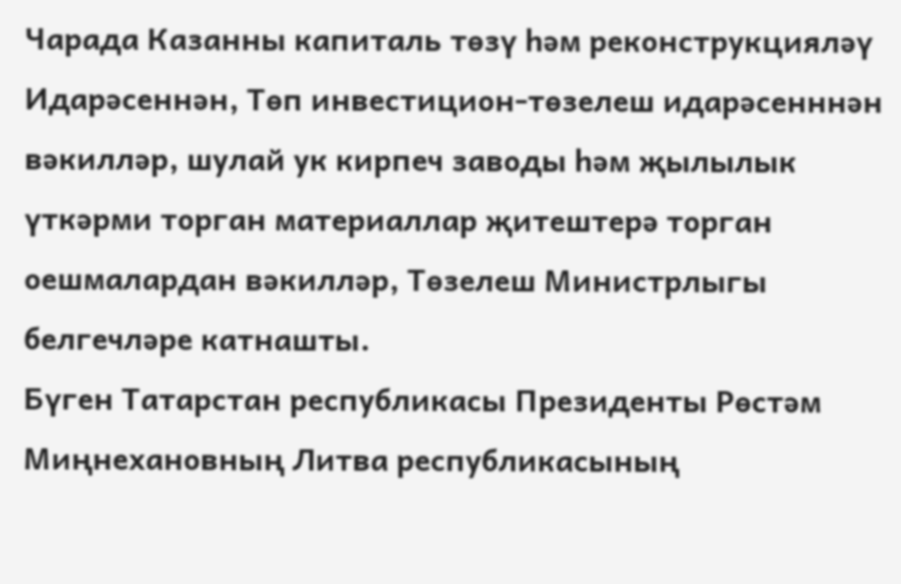Чарада Казанны капиталь төзү һәм реконструкцияләү Идарәсеннән, Төп инвестицион-төзелеш идарәсенннән вәкилләр, шулай ук кирпеч заводы һәм җылылык үткәрми торган материаллар җитештерә торган оешмалардан вәкилләр, Төзелеш Министрлыгы белгечләре катнашты.
Бүген Татарстан республикасы Президенты Рөстәм Миңнехановның Литва республикасының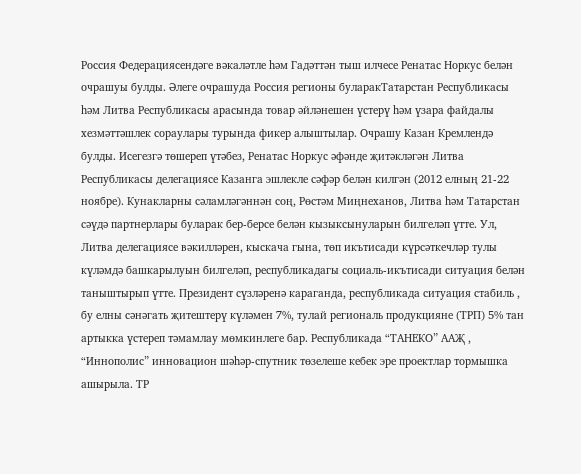Россия Федерациясендәге вәкаләтле һәм Гадәттән тыш илчесе Ренатас Норкус белән очрашуы булды. Әлеге очрашуда Россия регионы буларакТатарстан Республикасы һәм Литва Республикасы арасында товар әйләнешен үстерү һәм үзара файдалы хезмәттәшлек сораулары турында фикер алыштылар. Очрашу Казан Кремлендә булды. Исегезгә төшереп үтәбез, Ренатас Норкус әфәнде җитәкләгән Литва Республикасы делегациясе Казанга эшлекле сәфәр белән килгән (2012 елның 21-22 ноябре). Кунакларны сәламләгәннән соң, Рөстәм Миңнеханов, Литва һәм Татарстан сәүдә партнерлары буларак бер-берсе белән кызыксынуларын билгеләп үтте. Ул, Литва делегациясе вәкилләрен, кыскача гына, төп икътисади күрсәткечләр тулы күләмдә башкарылуын билгеләп, республикадагы социаль-икътисади ситуация белән таныштырып үтте. Президент сүзләренә караганда, республикада ситуация стабиль , бу елны сәнәгать җитештерү күләмен 7%, тулай региональ продукцияне (ТРП) 5% тан артыкка үстереп тәмамлау мөмкинлеге бар. Республикада “ТАНЕКО” ААҖ , “Иннополис” инновацион шәһәр-спутник төзелеше кебек эре проектлар тормышка ашырыла. ТР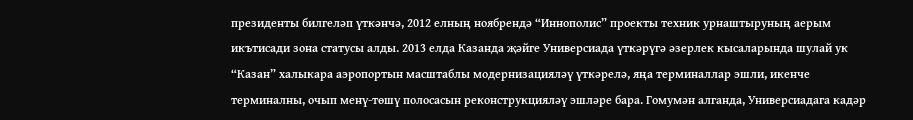президенты билгеләп үткәнчә, 2012 елның ноябрендә “Иннополис” проекты техник урнаштыруның аерым икътисади зона статусы алды. 2013 елда Казанда җәйге Универсиада үткәрүгә әзерлек кысаларында шулай ук “Казан” халыкара аэропортын масштаблы модернизацияләү үткәрелә, яңа терминаллар эшли, икенче терминалны, очып менү-төшү полосасын реконструкцияләү эшләре бара. Гомумән алганда, Универсиадага кадәр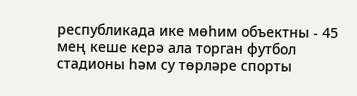республикада ике мөһим объектны - 45 мең кеше керә ала торган футбол стадионы һәм су төрләре спорты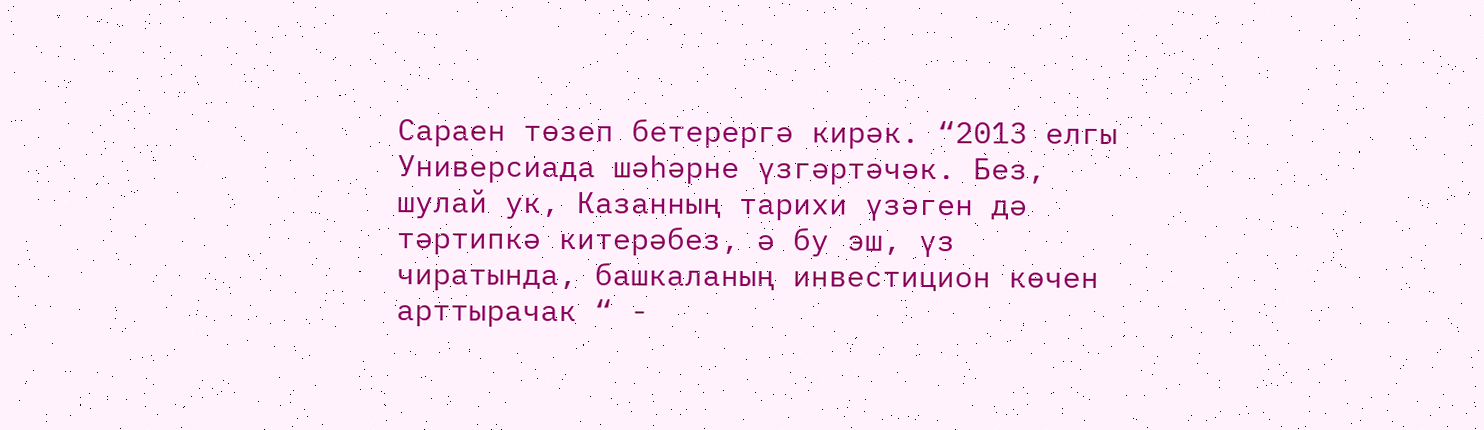Сараен төзеп бетерергә кирәк. “2013 елгы Универсиада шәһәрне үзгәртәчәк. Без, шулай ук, Казанның тарихи үзәген дә тәртипкә китерәбез, ә бу эш, үз чиратында, башкаланың инвестицион көчен арттырачак “ -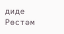диде Рөстәм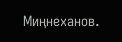Миңнеханов.